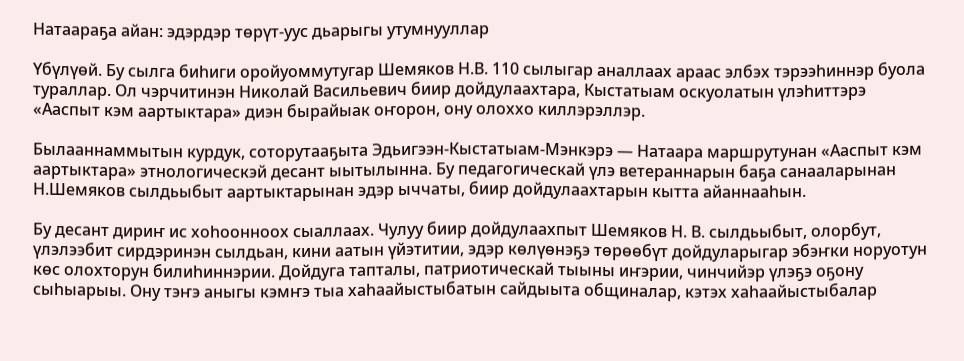Натаараҕа айан: эдэрдэр төрүт-уус дьарыгы утумнууллар

Үбүлүөй. Бу сылга биһиги оройуоммутугар Шемяков Н.В. 110 сылыгар аналлаах араас элбэх тэрээһиннэр буола тураллар. Ол чэрчитинэн Николай Васильевич биир дойдулаахтара, Кыстатыам оскуолатын үлэһиттэрэ «Ааспыт кэм аартыктара» диэн бырайыак оҥорон, ону олоххо киллэрэллэр.

Былааннаммытын курдук, соторутааҕыта Эдьигээн-Кыстатыам-Мэнкэрэ — Натаара маршрутунан «Ааспыт кэм аартыктара» этнологическэй десант ыытылынна. Бу педагогическай үлэ ветераннарын баҕа санааларынан Н.Шемяков сылдьыбыт аартыктарынан эдэр ыччаты, биир дойдулаахтарын кытта айаннааһын.

Бу десант дириҥ ис хоһоонноох сыаллаах. Чулуу биир дойдулаахпыт Шемяков Н. В. сылдьыбыт, олорбут, үлэлээбит сирдэринэн сылдьан, кини аатын үйэтитии, эдэр көлүөнэҕэ төрөөбүт дойдуларыгар эбэҥки норуотун көс олохторун билиһиннэрии. Дойдуга тапталы, патриотическай тыыны иҥэрии, чинчийэр үлэҕэ оҕону сыһыарыы. Ону тэҥэ аныгы кэмҥэ тыа хаһаайыстыбатын сайдыыта общиналар, кэтэх хаһаайыстыбалар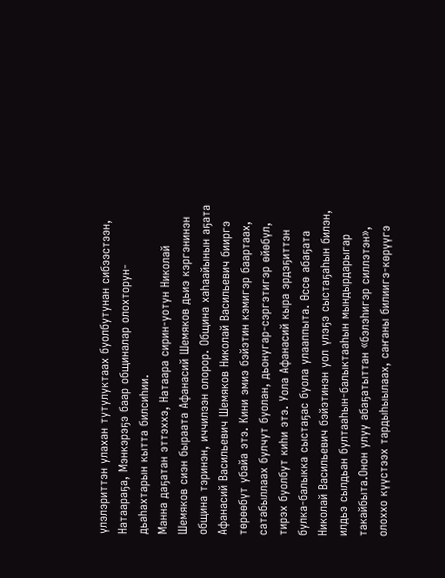үлэлэриттэн улахан тутулуктаах буолбутунан сибээстээн, Натаараҕа, Мэнкэрэҕэ баар общиналар олохторун-дьаһахтарын кытта билсиһии.
Манна даҕатан эттэххэ, Натаара сирин-уотун Николай Шемяков сиэн быраата Афанасий Шемяков дьиэ кэргэнинэн община тэринэн, иччилээн олорор. Община хаһаайынын аҕата Афанасий Васильевич Шемяков Николай Васильевич бииргэ төрөөбүт убайа этэ. Кини эмиэ бэйэтин кэмигэр баартаах, сатабыллаах булчут буолан, дьонугар-сэргэтигэр өйөбүл, тирэх буолбут киһи этэ. Уола Афанасий кыра эрдэҕиттэн булка-балыкка сыстаҕас буола улааппыта. Өссө абаҕата Николай Васильевич бэйэтинэн уол үлэҕэ сыстаҕаһын билэн, илдьэ сылдьан бултааһын-балыктааһын мындырдарыгар такайбыта.Онон улуу абаҕатыттан «бэлэһигэр силлэтэн», олоххо күүстээх тардыһыылаах, саҥаны билиигэ-көрүүгэ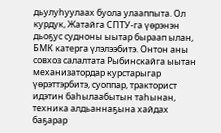дьулуһуулаах буола улааппыта. Ол курдук, Жатайга СПТУ-га үөрэнэн дьоҕус судноны ыытар быраап ылан, БМК катерга үлэлээбитэ. Онтон аны совхоз салалтата Рыбинскайга ыытан механизатордар курстарыгар үөрэттэрбитэ, суоппар, тракторист идэтин баһылаабытын таһынан, техника алдьаннаҕына хайдах баҕарар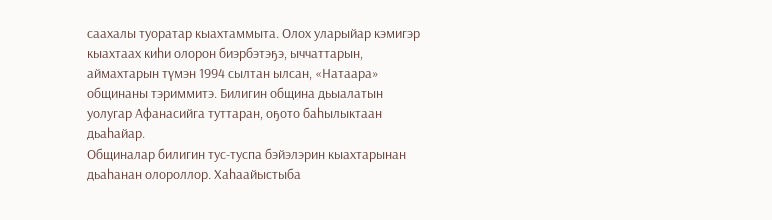саахалы туоратар кыахтаммыта. Олох уларыйар кэмигэр кыахтаах киһи олорон биэрбэтэҕэ, ыччаттарын, аймахтарын түмэн 1994 сылтан ылсан, «Натаара» общинаны тэриммитэ. Билигин община дьыалатын уолугар Афанасийга туттаран, оҕото баһылыктаан дьаһайар.
Общиналар билигин тус-туспа бэйэлэрин кыахтарынан дьаһанан олороллор. Хаһаайыстыба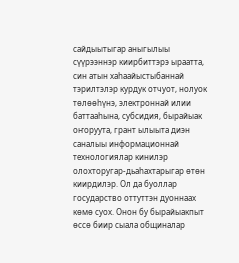сайдыытыгар аныгылыы сүүрээннэр киирбиттэрэ ыраатта, син атын хаһаайыстыбаннай тэрилтэлэр курдук отчуот, нолуок төлөөһүнэ, электроннай илии баттааһына, субсидия, бырайыак оҥоруута, грант ылыыта диэн саналыы информационнай технологиялар кинилэр олохторугар-дьаһахтарыгар өтөн киирдилэр. Ол да буоллар государство оттуттэн дуоннаах көмө суох. Онон бу бырайыакпыт өссө биир сыала общиналар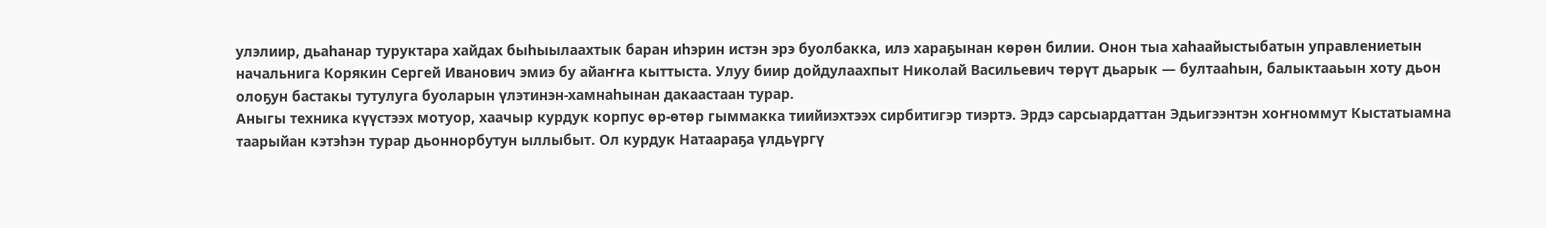улэлиир, дьаһанар туруктара хайдах быһыылаахтык баран иһэрин истэн эрэ буолбакка, илэ хараҕынан көрөн билии. Онон тыа хаһаайыстыбатын управлениетын начальнига Корякин Сергей Иванович эмиэ бу айаҥҥа кыттыста. Улуу биир дойдулаахпыт Николай Васильевич төрүт дьарык — бултааһын, балыктааьын хоту дьон олоҕун бастакы тутулуга буоларын үлэтинэн-хамнаһынан дакаастаан турар.
Аныгы техника күүстээх мотуор, хаачыр курдук корпус өр-өтөр гыммакка тиийиэхтээх сирбитигэр тиэртэ. Эрдэ сарсыардаттан Эдьигээнтэн хоҥноммут Кыстатыамна таарыйан кэтэһэн турар дьоннорбутун ыллыбыт. Ол курдук Натаараҕа үлдьүргү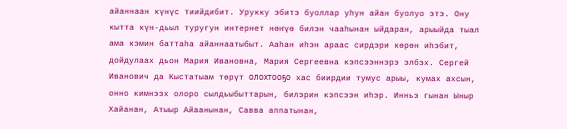айаннаан күнүс тиийдибит. Урукку эбитэ буоллар уһун айан буолуо этэ. Ону кытта күн-дьыл туругун интернет нөҥүө билэн чааһынан ыйдаран, арыыйда тыал ама кэмин баттаһа айаннаатыбыт. Ааһан иһэн араас сирдэри көрөн иһэбит, дойдулаах дьон Мария Ивановна, Мария Сергеевна кэпсээннэрэ элбэх. Сергей Иванович да Кыстатыам төрүт олохтооҕо хас биирдии тумус арыы, кумах ахсын, онно кимнээх олоро сылдьыбыттарын, билэрин кэпсээн иһэр. Инньэ гынан Ыныр Хайанан, Атыыр Айаанынан, Савва аппатынан,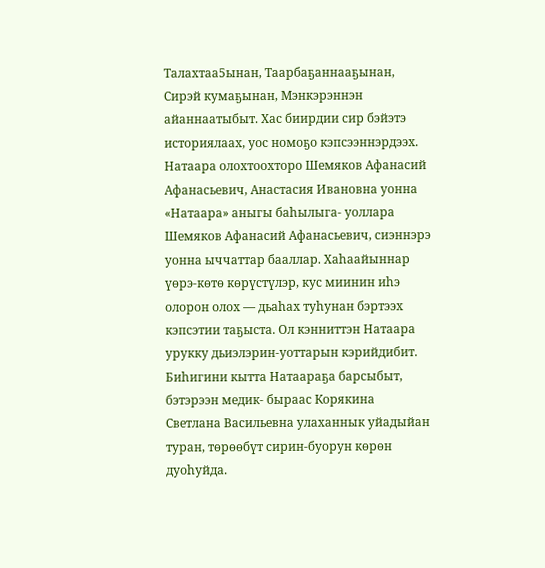Талахтаа5ынан, Таарбаҕаннааҕынан, Сирэй кумаҕынан, Мэнкэрэннэн айаннаатыбыт. Хас биирдии сир бэйэтэ историялаах, уос номоҕо кэпсээннэрдээх.
Натаара олохтоохторо Шемяков Афанасий Афанасьевич, Анастасия Ивановна уонна «Натаара» аныгы баһылыга- уоллара Шемяков Афанасий Афанасьевич, сиэннэрэ уонна ыччаттар бааллар. Хаһаайыннар үөрэ-көтө көрүстүлэр, кус миинин иһэ олорон олох — дьаһах туһунан бэртээх кэпсэтии таҕыста. Ол кэнниттэн Натаара урукку дьиэлэрин-уоттарын кэрийдибит. Биһигини кытта Натаараҕа барсыбыт, бэтэрээн медик- быраас Корякина Светлана Васильевна улаханнык уйадыйан туран, төрөөбүт сирин-буорун көрөн дуоһуйда.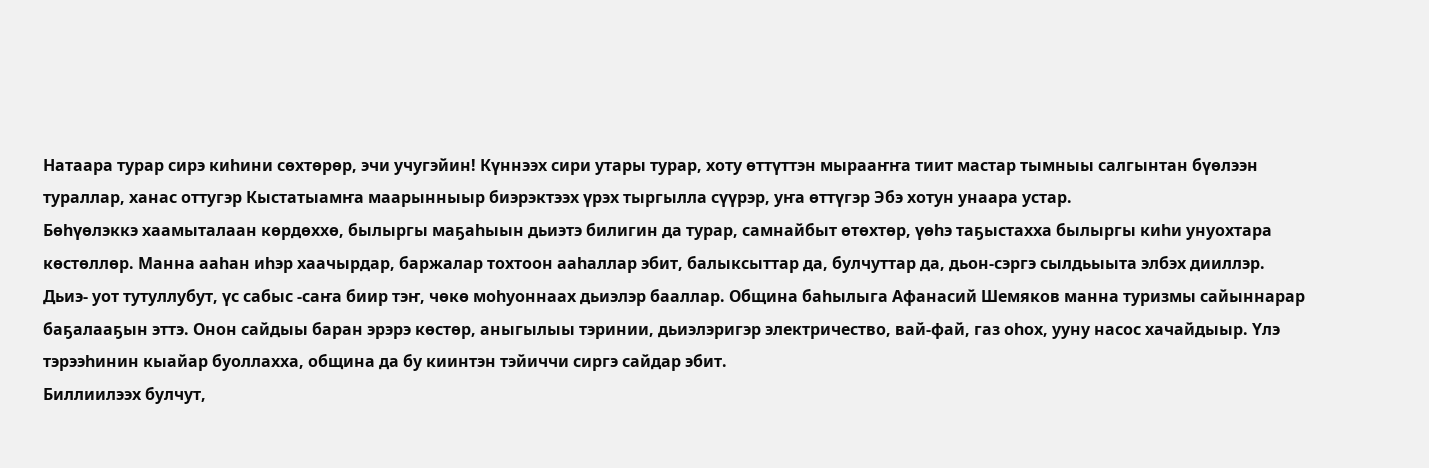Натаара турар сирэ киһини сөхтөрөр, эчи учугэйин! Күннээх сири утары турар, хоту өттүттэн мырааҥҥа тиит мастар тымныы салгынтан бүөлээн тураллар, ханас оттугэр Кыстатыамҥа маарынныыр биэрэктээх үрэх тыргылла сүүрэр, уҥа өттүгэр Эбэ хотун унаара устар.
Бөһүөлэккэ хаамыталаан көрдөххө, былыргы маҕаһыын дьиэтэ билигин да турар, самнайбыт өтөхтөр, үөһэ таҕыстахха былыргы киһи унуохтара көстөллөр. Манна ааһан иһэр хаачырдар, баржалар тохтоон ааһаллар эбит, балыксыттар да, булчуттар да, дьон-сэргэ сылдьыыта элбэх дииллэр. Дьиэ- уот тутуллубут, үс сабыс -саҥа биир тэҥ, чөкө моһуоннаах дьиэлэр бааллар. Община баһылыга Афанасий Шемяков манна туризмы сайыннарар баҕалааҕын эттэ. Онон сайдыы баран эрэрэ көстөр, аныгылыы тэринии, дьиэлэригэр электричество, вай-фай, газ оһох, ууну насос хачайдыыр. Үлэ тэрээһинин кыайар буоллахха, община да бу киинтэн тэйиччи сиргэ сайдар эбит.
Биллиилээх булчут,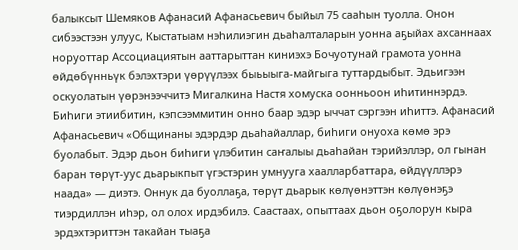балыксыт Шемяков Афанасий Афанасьевич быйыл 75 сааһын туолла. Онон сибээстээн улуус, Кыстатыам нэһилиэгин дьаһалталарын уонна аҕыйах ахсаннаах норуоттар Ассоциациятын ааттарыттан киниэхэ Бочуотунай грамота уонна өйдөбүнньүк бэлэхтэри үөрүүлээх быьыыга-майгыга туттардыбыт. Эдьигээн оскуолатын үөрэнээччитэ Мигалкина Настя хомуска оонньоон иhитиннэрдэ. Биһиги этиибитин, кэпсээммитин онно баар эдэр ыччат сэргээн иһиттэ. Афанасий Афанасьевич «Общинаны эдэрдэр дьаһайаллар, биһиги онуоха көмө эрэ буолабыт. Эдэр дьон биһиги үлэбитин саҥалыы дьаһайан тэрийэллэр, ол гынан баран төрүт-уус дьарыкпыт үгэстэрин умнууга хаалларбаттара, өйдүүллэрэ наада» — диэтэ. Оннук да буоллаҕа, төрүт дьарык көлүөнэттэн көлүөнэҕэ тиэрдиллэн иһэр, ол олох ирдэбилэ. Саастаах, опыттаах дьон оҕолорун кыра эрдэхтэриттэн такайан тыаҕа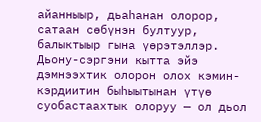айанныыр, дьаһанан олорор, сатаан сөбүнэн бултуур, балыктыыр гына үөрэтэллэр. Дьону-сэргэни кытта эйэ дэмнээхтик олорон олох кэмин-кэрдиитин быһыытынан үтүө суобастаахтык олоруу — ол дьол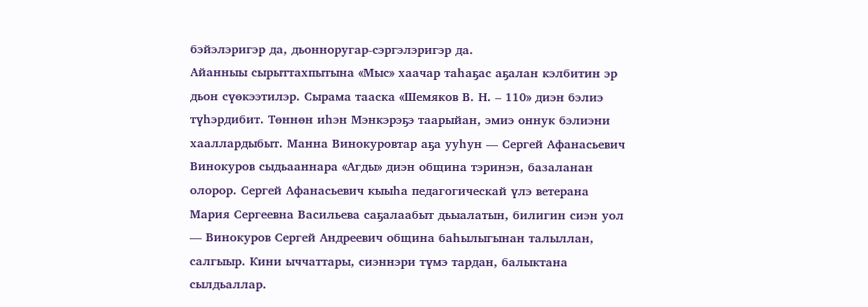бэйэлэригэр да, дьонноругар-сэргэлэригэр да.
Айанныы сырыттахпытына «Мыс» хаачар таһаҕас аҕалан кэлбитин эр дьон сүөкээтилэр. Сырама тааска «Шемяков В. Н. – 110» диэн бэлиэ түһэрдибит. Төннөн иһэн Мэнкэрэҕэ таарыйан, эмиэ оннук бэлиэни хааллардыбыт. Манна Винокуровтар аҕа ууһун — Сергей Афанасьевич Винокуров сыдьааннара «Агды» диэн община тэринэн, базаланан олорор. Сергей Афанасьевич кыыһа педагогическай үлэ ветерана Мария Сергеевна Васильева саҕалаабыт дьыалатын, билигин сиэн уол — Винокуров Сергей Андреевич община баһылыгынан талыллан, салгыыр. Кини ыччаттары, сиэннэри түмэ тардан, балыктана сылдьаллар.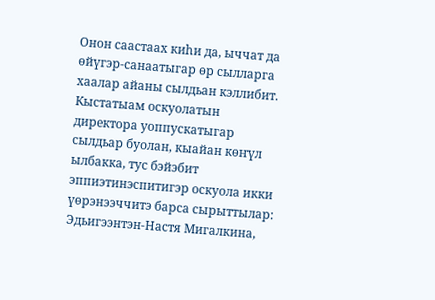Онон саастаах киһи да, ыччат да өйүгэр-санаатыгар өр сылларга хаалар айаны сылдьан кэллибит. Кыстатыам оскуолатын директора уоппускатыгар сылдьар буолан, кыайан көҥүл ылбакка, тус бэйэбит эппиэтинэспитигэр оскуола икки үөрэнээччитэ барса сырыттылар: Эдьигээнтэн-Настя Мигалкина,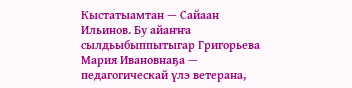Кыстатыамтан — Сайаан Ильинов. Бу айаҥҥа сылдьыбыппытыгар Григорьева Мария Ивановнаҕа — педагогическай үлэ ветерана,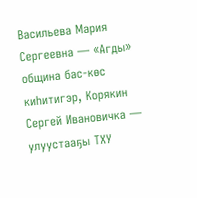Васильева Мария Сергеевна — «Агды» община бас-көс киһитигэр, Корякин Сергей Ивановичка — улуустааҕы ТХУ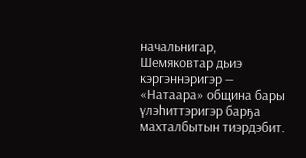начальнигар, Шемяковтар дьиэ кэргэннэригэр — «Натаара» община бары үлэһиттэригэр барҕа махталбытын тиэрдэбит.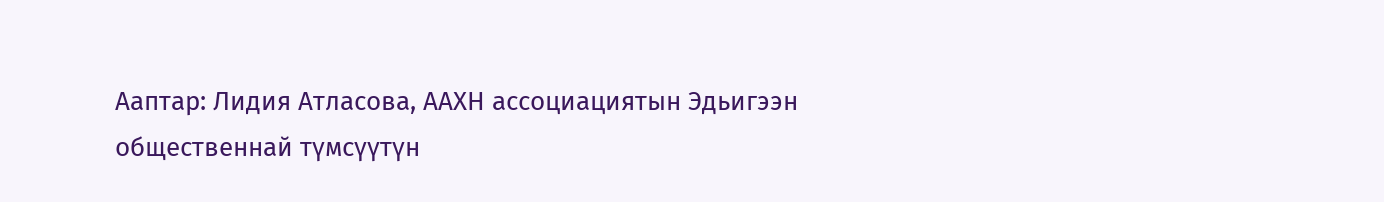Ааптар: Лидия Атласова, ААХН ассоциациятын Эдьигээн общественнай түмсүүтүн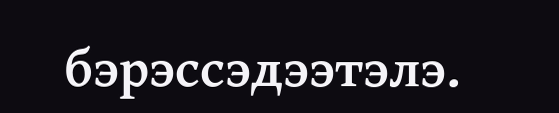бэрэссэдээтэлэ.